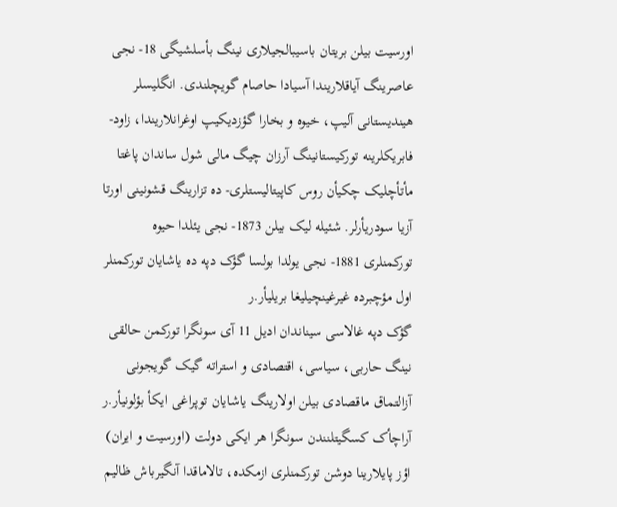اورسیت بیلن بریتان باسیبالجیلاری نینگ بأسلشیگی 18- نجی عاصرینگ آیاقلاریندا آسیادا حاصام گویچلندی. انگلیسلر هیندیستانی آلیپ، خیوه و بخارا گؤزدیکیپ اوغرانلاریندا، زاود- فابریکلرینه تورکیستانینگ آرزان چیگ مالی شول ساندان پاغتا مأتأچلیک چکیأن روس کاپیتالیستلری- ده تزارینگ قشونینی اورتا آزیا سودریأرلر. شئیله لیک بیلن 1873- نجی یئلدا حیوه تورکمنلری 1881- نجی یولدا بولسا گؤک دپه ده یاشایان تورکمنلر اول مؤچبرده غیرغینچیلیغا بریلیأر.ر
گؤک دپه غالاسی سیناندان ادیل 11 آی سونگرا تورکمن حالقی نینگ حاربی، سیاسی، اقتصادی و استراته گیک گویجونی آزالتماق ماقصادی بیلن اولارینگ یاشایان توپراغی ایکأ بؤلونیأر.ر
آراچأک کسگیتلنندن سونگرا هر ایکی دولت (اورسیت و ایران) اؤز پایلارینا دوشن تورکمنلری ازمکده، تالاماقدا آنگیرباش ظالیم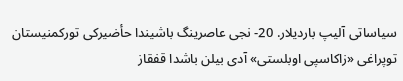سیاساتی آلیپ باردیلار. 20- نجی عاصرینگ باشیندا حأضیرکی تورکمنیستان توپراغی «زاکاسپی اوبلستی» آدی بیلن باشدا قفقاز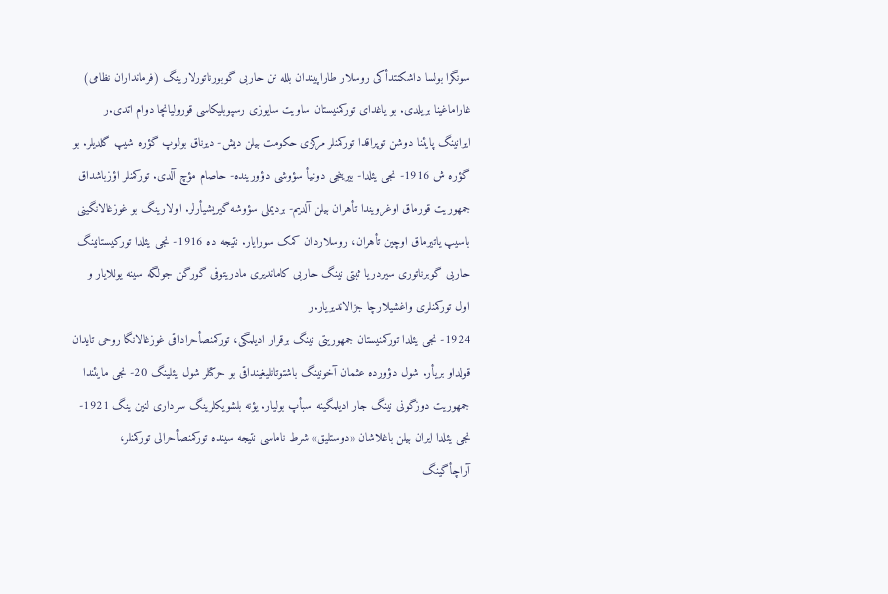سونگرا بولسا داشکنتدأکی روسلار طاراپیندان بلله نن حاربی گوبورناتورلارینگ (فرمانداران نظامی) غاراماغینا بریلدی. بو یاغدای تورکمنیستان ساویت سایوزی رسپوبلیکاسی قورولیانچا دوام اتدی.ر
ایرانینگ پایئنا دوشن توپراقدا تورکمنلر مرکزی حکومت بیلن دیش- دیرناق بولوپ گؤره شیپ گلدیلر. بو گؤره ش 1916- نجی یئلدا- بیرینجی دونیأ سؤوشی دؤورینده- حاصام مؤچ آلدی. تورکمنلر اؤزباشداق جمهوریت قورماق اوغرویندا تأهران بیلن آلدیم- بردیملی سؤوشه گیریشیأرلر. اولارینگ بو غوزغالانگینی باسیپ یاتیرماق اوچین تأهران، روسلاردان کمک سورایار. نتیجه ده 1916- نجی یئلدا تورکیستانینگ حاربی گوبرناتوری سیردریا ثبتی نینگ حاربی کاماندیری مادریتوفی گورگن جولگه سینه یوللایار و اول تورکمنلری واغشیلارچا جزالاندیریار.ر
1924- نجی یئلدا تورکمنیستان جمهوریتی نینگ برقرار ادیلمگی، تورکمنصأحراداقی غوزغالانگا روحی تایدان قولداو بریأر. شول دؤورده عثمان آخونینگ باشتوتانلیغینداقی بو حرکتلر شول یئلینگ 20- نجی مایئندا جمهوریت دوزگونی نینگ جار ادیلمگینه سبأپ بولیار. یؤنه بلشویکلرینگ سرداری لنین ینگ 1921- نجی یئلدا ایران بیلن باغلاشان «دوستلیق» شرط ناماسی نتیجه سینده تورکمنصأحرالی تورکمنلر، آراچأگینگ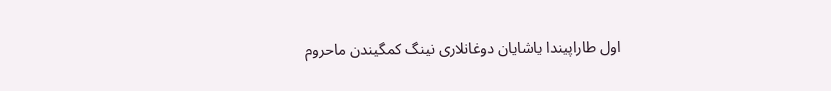اول طاراپیندا یاشایان دوغانلاری نینگ کمگیندن ماحروم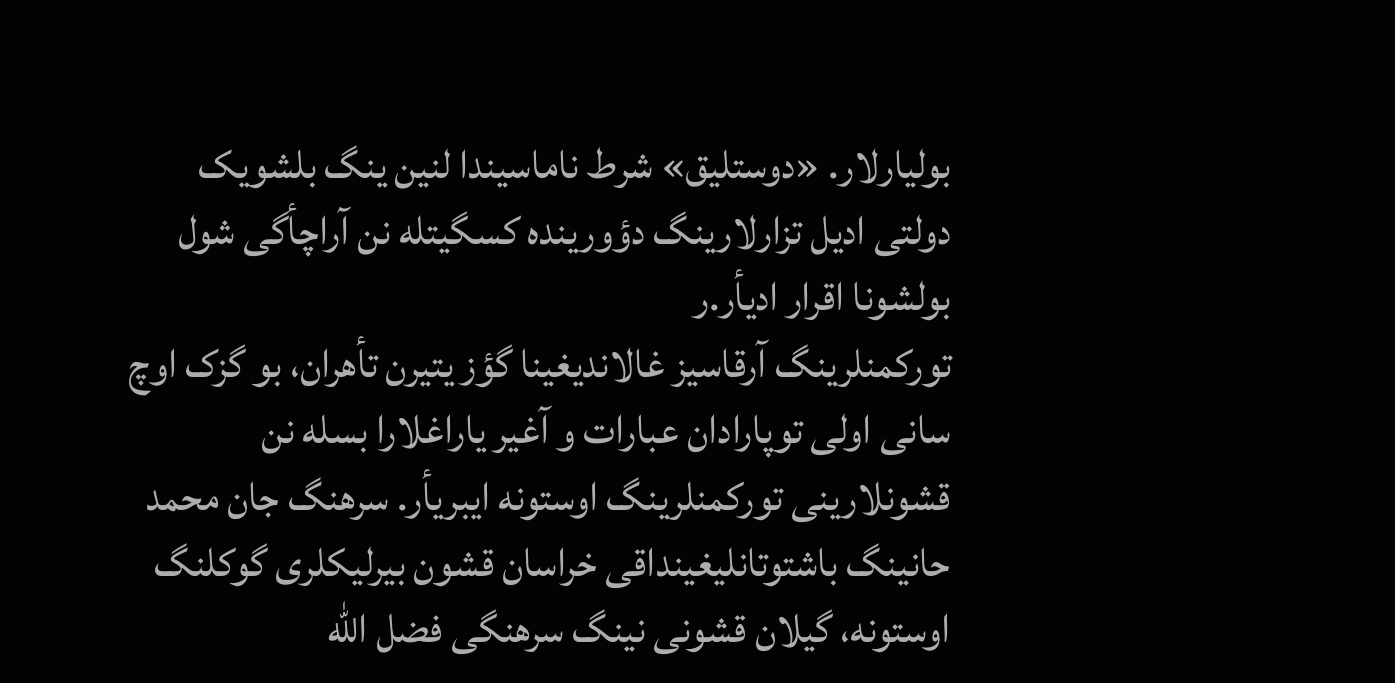بولیارلار. «دوستلیق» شرط ناماسیندا لنین ینگ بلشویک دولتی ادیل تزارلارینگ دؤورینده کسگیتله نن آراچأگی شول بولشونا اقرار ادیأر.ر
تورکمنلرینگ آرقاسیز غالاندیغینا گؤز یتیرن تأهران، بو گزک اوچ سانی اولی توپارادان عبارات و آغیر یاراغلارا بسله نن قشونلارینی تورکمنلرینگ اوستونه ایبریأر. سرهنگ جان محمد حانینگ باشتوتانلیغینداقی خراسان قشون بیرلیکلری گوکلنگ اوستونه، گیلان قشونی نینگ سرهنگی فضل الله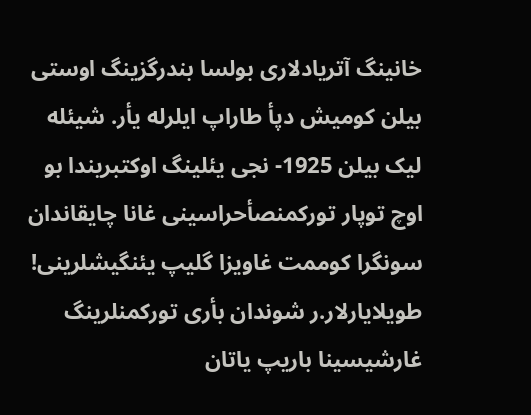خانینگ آتریادلاری بولسا بندرگزینگ اوستی بیلن کومیش دپأ طاراپ ایلرله یأر. شیئله لیک بیلن 1925- نجی یئلینگ اوکتبریندا بو اوچ توپار تورکمنصأحراسینی غانا چایقاندان سونگرا کوممت غاویزا گلیپ یئنگیشلرینی! طویلایارلار.ر شوندان بأری تورکمنلرینگ غارشیسینا باریپ یاتان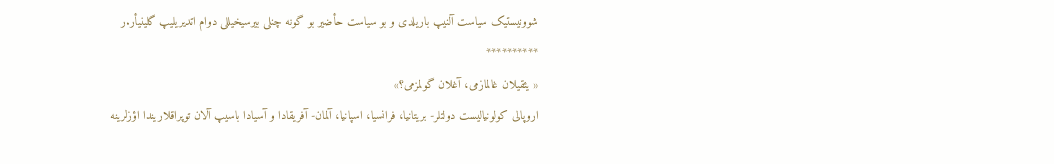شوونیستیک سیاست آلنیپ باریلدی و بو سیاست حأضیر بو گونه چنلی بیرسیخیللی دوام اتدیریلیپ گلینیأر.ر
**********
« یئقیلان غالمازمی، آغلان گولمزمی؟»
اروپالی کولونیالیست دولتلر- بریتانیا، فرانسیا، اسپانیا، آلمان- آفریقادا و آسیادا باسیپ آلان توپراقلاریندا اؤزلرینه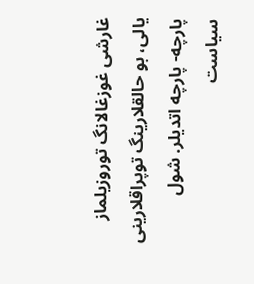غارشی غوزغالانگ توروزیلماز یالی، بو حالقلارینگ توپراقلارینی پارچه- پارچه اتدیلر. شول سیاست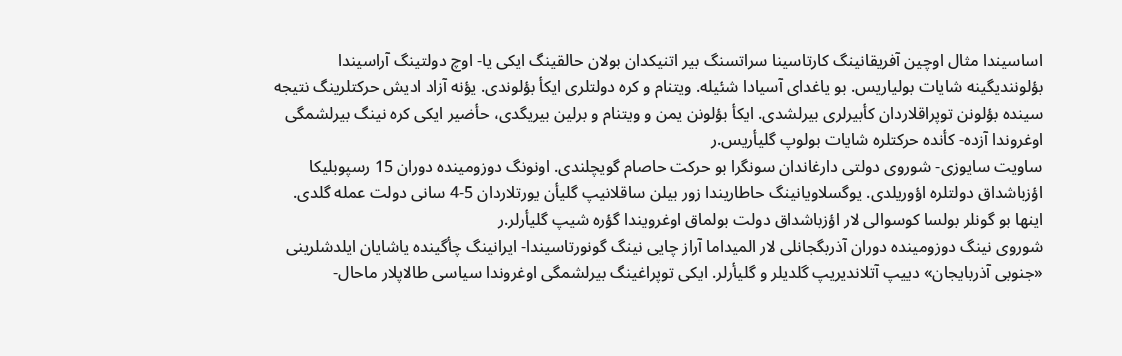اساسیندا مثال اوچین آفریقانینگ کارتاسینا سراتسنگ بیر اتنیکدان بولان حالقینگ ایکی یا- اوچ دولتینگ آراسیندا بؤلونندیگینه شایات بولیاریس. بو یاغدای آسیادا شئیله. ویتنام و کره دولتلری ایکأ بؤلوندی. یؤنه آزاد ادیش حرکتلرینگ نتیجه سینده بؤلونن توپراقلاردان کأبیرلری بیرلشدی. ایکأ بؤلونن یمن و ویتنام و برلین بیریگدی، حأضیر ایکی کره نینگ بیرلشمگی اوغروندا آزده- کأنده حرکتلره شایات بولوپ گلیأریس.ر
ساویت سایوزی- شوروی دولتی دارغاندان سونگرا بو حرکت حاصام گویچلندی. اونونگ دوزومینده دوران 15 رسپوبلیکا اؤزباشداق دولتلره اؤوریلدی. یوگسلاویانینگ حاطاریندا زور بیلن ساقلانیپ گلیأن یورتلاردان 5-4 سانی دولت عمله گلدی. اینها بو گونلر بولسا کوسوالی لار اؤزباشداق دولت بولماق اوغرویندا گؤره شیپ گلیأرلر.ر
شوروی نینگ دوزومینده دوران آذربگجانلی لار المیداما آراز چایی نینگ گونورتاسیندا- ایرانینگ چأگینده یاشایان ایلدشلرینی «جنوبی آذربایجان» دییپ آتلاندیریپ گلدیلر و گلیأرلر. ایکی توپراغینگ بیرلشمگی اوغروندا سیاسی طالاپلار ماحال-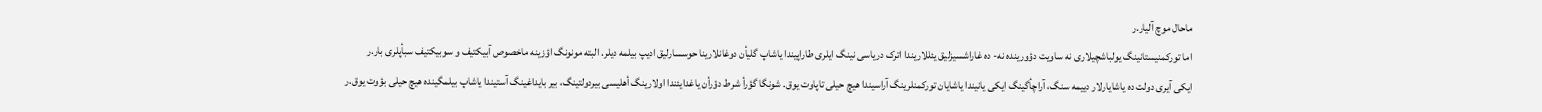ماحال موچ آلیار.ر
اما تورکمنیستانینگ یولباشچیلاری نه ساویت دؤورینده نه- ده غاراشسیزلیق یئللاریندا اترک دریاسی نینگ ایلری طاراپیندا یاشاپ گلیأن دوغانلارینا حوسسارلیق ادیپ بیلمه دیلر. البته مونونگ اؤزینه ماخصوص آبیکتیف و سوبیکتیف سبأپلری بار.ر
ایکی آیری دولت ده یاشایارلار دییمه سنگ، آراچأگینگ ایکی یانیندا یاشایان تورکمنلرینگ آراسیندا هیچ حیلی تاپاوت یوق. شونگا گؤرأ شرط دؤرأن یاغدایئندا اولارینگ أهلیسی بیردولتینگ، بیر بایداغینگ آستیندا یاشاپ بیلمگینده هیچ حیلی بؤوت یوق.ر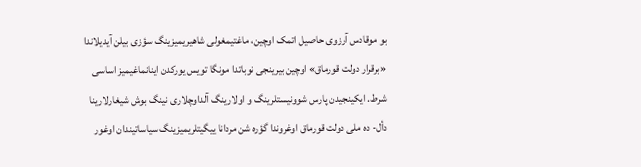بو موقادس آرزوی حاصیل اتمک اوچین، ماغتیمغولی شاهیریمیزینگ سؤزی بیلن آیدیلاندا «برقرار دولت قورماق» اوچین بیرینجی نوباتدا مونگا تویس یورکدن اینانماغیمیز اساسی شرط. ایکینجیدن پارس شوونیستلرینگ و اولارینگ آلداوچلاری نینگ بوش شیغارلارینا دأل- ده ملی دولت قورماق اوغروندا گؤره شن مردانا ییگیتلریمیزینگ سیاساتیندان اوغور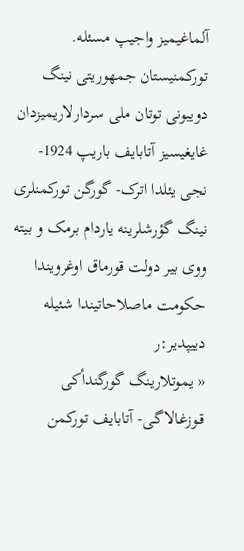آلماغیمیز واجیپ مسئله. تورکمنیستان جمهوریتی نینگ دویبونی توتان ملی سردارلاریمیزدان غایغیسیز آتابایف باریپ 1924- نجی یئلدا اترک- گورگن تورکمنلری نینگ گؤرشلرینه یاردام برمک و بیته ووی بیر دولت قورماق اوغرویندا حکومت ماصلاحاتیندا شئیله دییپدیر:ر
« يموتلارينگ گورگندأكى قـوزغـالاگـى- آتابايف توركمن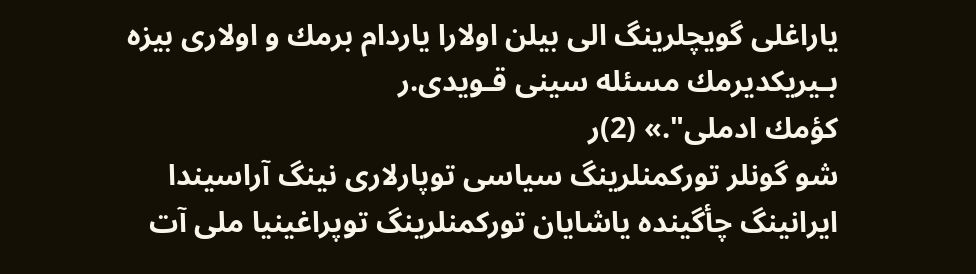ياراغلى گويچلرينگ الى بيلن اولارا ياردام برمك و اولارى بيزه بـيريكديرمك مسئله سينى قـويدى.ر
كؤمك ادملى".» (2)ر
شو گونلر تورکمنلرینگ سیاسی توپارلاری نینگ آراسیندا ایرانینگ چأگینده یاشایان تورکمنلرینگ توپراغینیا ملی آت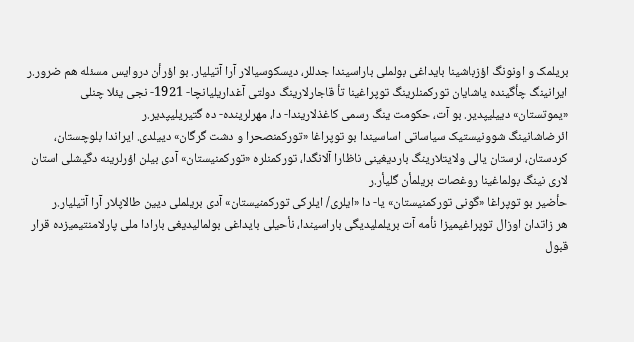بریلمک و اونونگ اؤزباشینا بایداغی بولملی باراسیندا جدللر، دیسکوسیالار آرا آتیلیار. بو اؤرأن دروایس مسئله هم ضرور.ر
ایرانینگ چأگینده یاشایان تورکمنلرینگ توپراغینا تأ قاجارلارینگ دولتی آغداریلیانچا- 1921- نجی یئلا چنلی «یموتستان» دییلیپدیر. بو آت، حکومت ینگ رسمی کاغذلاریندا- دا، مهرلرینده- ده گتیریلیپدیر.ر
ائرضاشانینگ شوونیستیک سیاساتی اساسیندا بو توپراغا «تورکمنصحرا و دشت گرگان» دییلدی. ایراندا بلوچستان، کردستان، لرستان یالی ولایتلارینگ باردیغینی ناظارا آلانگدا، تورکمنلره «تورکمنیستان» آدی بیلن اؤرلرینه دگیشلی استان لاری نینگ بولماغینا روغصات بریلمأن گلیأر.ر
حأضیر بو توپراغا «گونی تورکمنیستان» یا- دا «ایلری/ ایلرکی تورکمنیستان» آدی بریلملی دیین طالاپلار آرا آتیلیار.ر
هر زاتدان اوزال توپراغیمیزا نأمه آت بریلملیدیگی باراسیندا، نأحیلی بایداغی بولمالیدیغی بارادا ملی پارلامنتیمیزده قرار قبول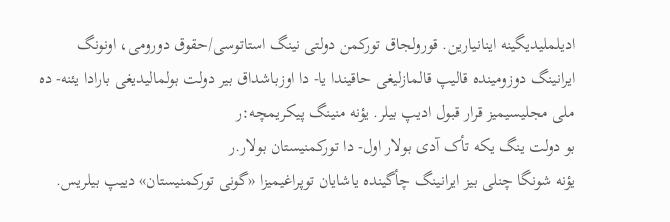ادیلملیدیگینه اینانیارین. قورولجاق تورکمن دولتی نینگ استاتوسی/حقوق دورومی، اونونگ ایرانینگ دوزومینده قالیپ قالمازلیغی حاقیندا یا- دا اوزباشداق بیر دولت بولمالیدیغی بارادا یئنه- ده ملی مجلیسیمیز قرار قبول ادیپ بیلر. یؤنه منینگ پیکریمچه:ر
بو دولت ینگ یکه تأک آدی بولار اول- دا تورکمنیستان بولار.ر
یؤنه شونگا چنلی بیز ایرانینگ چأگینده یاشایان توپراغیمیزا «گونی تورکمنیستان» دییپ بیلریس.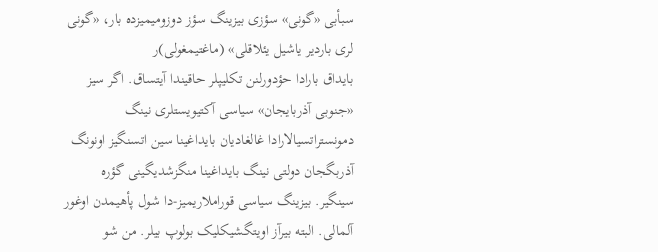سبأبی «گونی» سؤزی بیزینگ سؤز دوزومیمیزده بار، «گونی لری باردیر یاشیل یئلاقلی» (ماغتیمغولی)ر
بایداق بارادا حؤدورلنن تکلیپلر حاقیندا آیتساق. اگر سیز «جنوبی آذربایجان» سیاسی آکتیویستلری نینگ دمونستراتسیالارادا غالغادیان بایداغینا سین اتسنگیز اونونگ آذربگجان دولتی نینگ بایداغینا منگزشدیگینی گؤره سینگیر. بیزینگ سیاسی قوراملاریمیز-دا شول پأهیمدن اوغور آلمالی. البته بیرآز اویتگشیکلیک بولوپ بیلر. من شو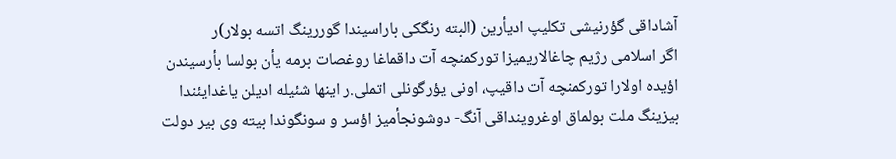آشاداقی گؤرنیشی تکلیپ ادیأرین (البته رنگکی باراسیندا گوررینگ اتسه بولار)ر
اگر اسلامی رژیم چاغالاریمیزا تورکمنچه آت داقماغا روغصات برمه یأن بولسا بأرسیندن اؤیده اولارا تورکمنچه آت داقیپ، اونی یؤرگونلی اتملی.ر اینها شئیله ادیلن یاغدایئندا بیزینگ ملت بولماق اوغروینداقی آنگ- دوشونجأمیز اؤسر و سونگوندا بیته وی بیر دولت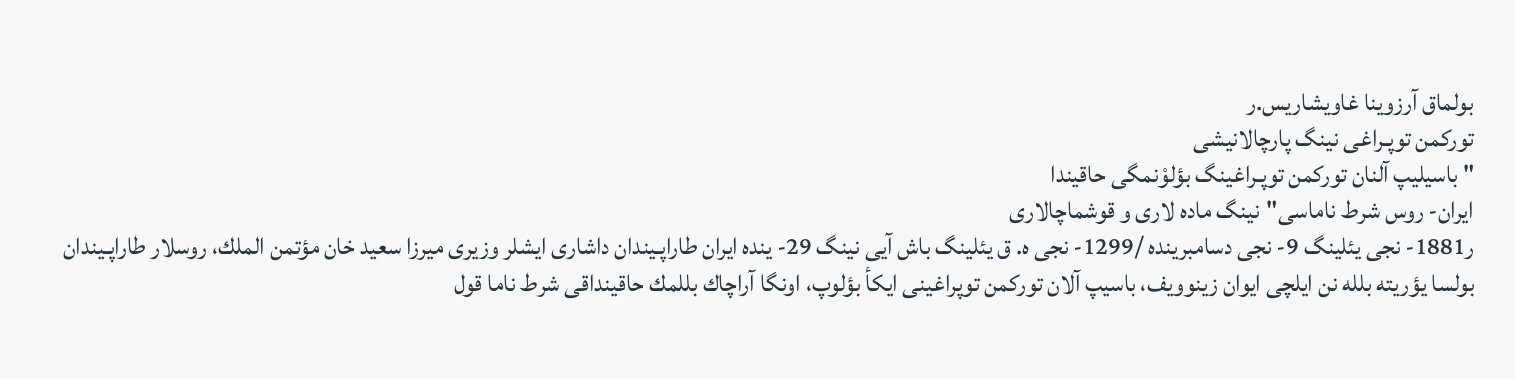بولماق آرزوینا غاویشاریس.ر
توركمن توپـراغى نينگ پارچالانيشى
" باسيليپ آلنان توركمن توپـراغينگ بؤلوْنمگى حاقيندا
ايران- روس شرط ناماسى"نینگ ماده لاری و قوشماچالاری
ر1881- نجى يئلينگ 9- نجى دسامبرينده /1299- نجى ه. ق يئلينگ باش آيى نينگ 29- ينده ايران طاراپـيندان داشارى ايشلر وزيرى ميرزا سعيد خان مؤتمن الملك، روسلار طاراپـيندان بولسا يؤريته بلله نن ايلچى ايوان زينوويف، باسيپ آلان توركمن توپراغينى ايكأ بؤلوپ، اونگا آراچاك بللمك حاقينداقى شرط ناما قول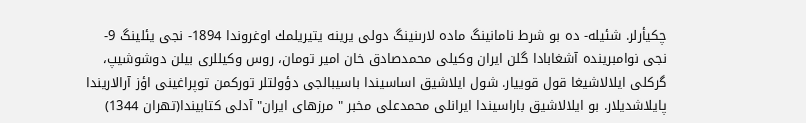چكيأرلر. شئيله- ده بو شرط نامانينگ ماده لارىنينگ دولى يرينه يتيريلمك اوغروندا 1894- نجى يئلينگ 9- نجى نوامبرينده آشغابادا گلن ايران وكيلى محمدصادق خان امير تومان، روس وكيللرى بيلن دوشوشيپ، گركلى ايلالاشيغا قول قوييار. شول ايلاشيق اساسيندا باسيبالجى دؤولتلر توركمن توپراغينى اؤز آرالاريندا پايلاشديلار. بو ايلالاشيق باراسيندا ايرانلى محمدعلى مخبر " مرزهاى ايران" آدلى كتابيندا(تهران 1344)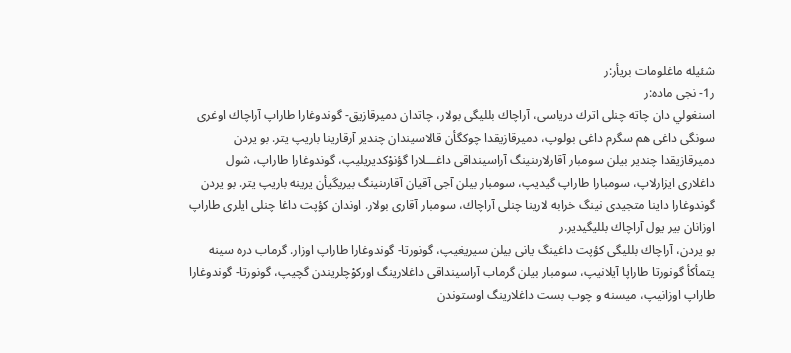شئيله ماغلومات بريأر:ر
ر1- نجى ماده:ر
اسنغولي دان چاته چنلى اترك دریاسى، آراچاك بلليگى بولار، چاتدان دميرقازيق- گوندوغارا طاراپ آراچاك اوغرى سونگى داغى هم سگرم داغى بولوپ، دميرقازيقدا چوكگأن قالاسيندان چندير آرقارينا باريپ يتر. بو يردن دميرقازيقدا چندير بيلن سومبار آقارلارىنينگ آراسينداقى داغـــلارا گؤنوْكديريليپ، گوندوغارا طاراپ، شول داغلارى ايزارلاپ، سومبارا طاراپ گيديپ، سومبار بيلن آجى آقيان آقارىنينگ بيريگيأن يرينه باريپ يتر. بو يردن گوندوغارا داينا متجيدى نينگ خرابه لارينا چنلى آراچاك، سومبار آقارى بولار. اوندان كؤپت داغا چنلى ايلرى طاراپ اوزانان بير يول آراچاك بللیگيدير.ر
بو يردن، آراچاك بلليگى كؤپت داغينگ يانى بيلن سيريغيپ، گونورتا- گوندوغارا طاراپ اوزار. گرماب دره سينه يتمأكأ گونورتا طاراپا آيلانيپ، سومبار بيلن گرماب آراسينداقى داغلارينگ اوركوْچلريندن گچيپ، گونورتا- گوندوغارا طاراپ اوزانيپ، ميسنه و چوب بست داغلارينگ اوستوندن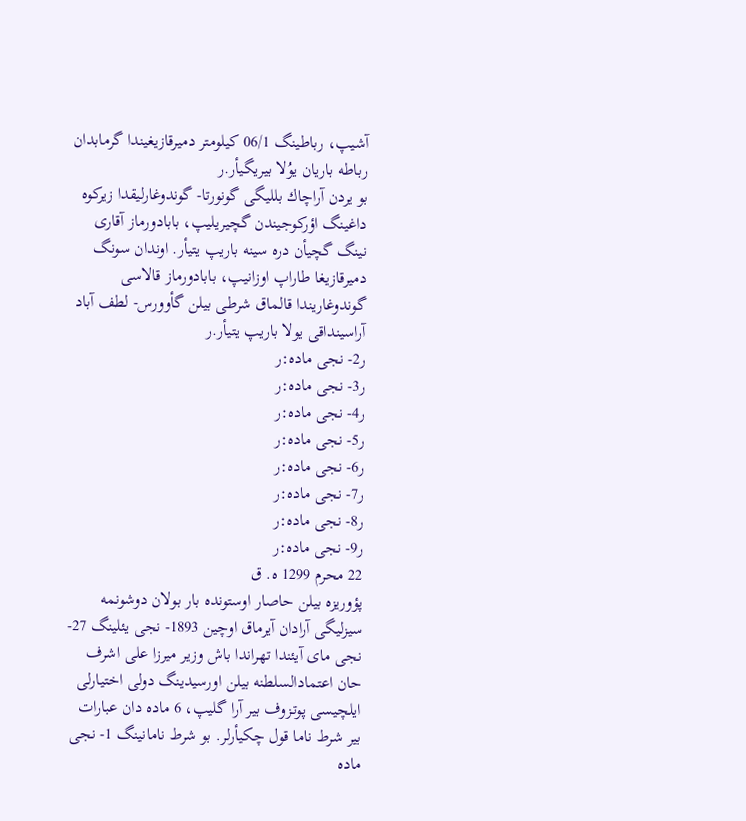آشيپ، رباطينگ 06/1 كيلومتر دميرقازيغيندا گرمابدان رباطه باريان يوُلا بيريگيأر.ر
بو يردن آراچاك بلليگى گونورتا- گوندوغارليقدا زيركوه داغينگ اؤركوجيندن گچيريليپ، بابادورماز آقارى نينگ گچيأن دره سينه باريپ يتيأر. اوندان سونگ دميرقازيغا طاراپ اوزانيپ، بابادورماز قالاسى گوندوغاريندا قالماق شرطى بيلن گأوورس- لطف آباد آراسينداقى يولا باريپ يتيأر.ر
ر2- نجى ماده:ر
ر3- نجى ماده:ر
ر4- نجى ماده:ر
ر5- نجى ماده:ر
ر6- نجى ماده:ر
ر7- نجى ماده:ر
ر8- نجى ماده:ر
ر9- نجى ماده:ر
22 محرم 1299 ه. ق
پؤوريزه بيلن حاصار اوستونده بار بولان دوشونمه سيزليگى آرادان آيرماق اوچين 1893- نجى يئلينگ 27- نجى ماى آيئندا تهراندا باش وزير ميرزا على اشرف حان اعتمادالسلطنه بيلن اورسيدينگ دولى اختيارلى ايلچيسى پوتـزوف بير آرا گليپ، 6 ماده دان عبارات بير شرط ناما قول چكيأرلر. بو شرط نامانينگ 1- نجى ماده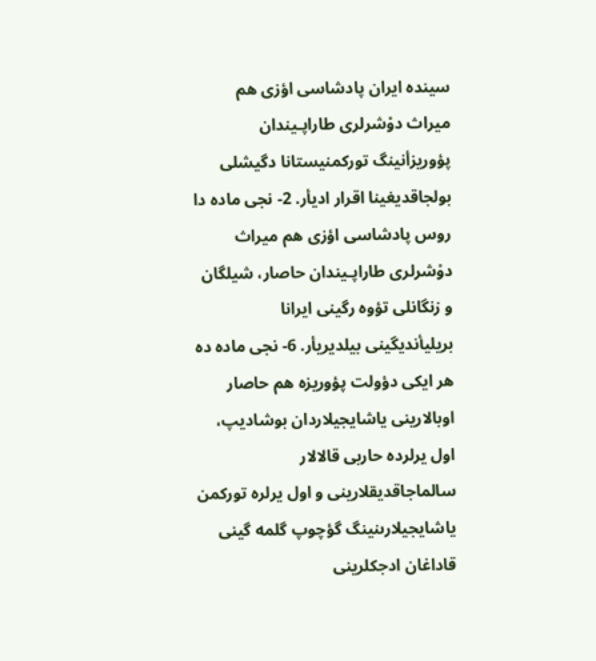سينده ايران پادشاسى اؤزى هم ميراث دوْشرلرى طاراپـيندان پؤوريزأنينگ توركمنيستانا دگيشلى بولجاقديغينا اقرار اديأر. 2- نجى ماده دا روس پادشاسى اؤزى هم ميراث دوْشرلرى طاراپـيندان حاصار، شيلگان و زنگانلى تؤوه رگينى ايرانا بريليأنديگينى بيلديريأر. 6- نجى ماده ده هر ايكى دؤولت پؤوريزه هم حاصار اوبالارينى ياشايجيلاردان بوشاديپ، اول يرلرده حاربى قالالار سالماجاقديقلارينى و اول يرلره توركمن ياشايجيلارىنينگ گؤچوپ گلمه گينى قاداغان ادجكلرينى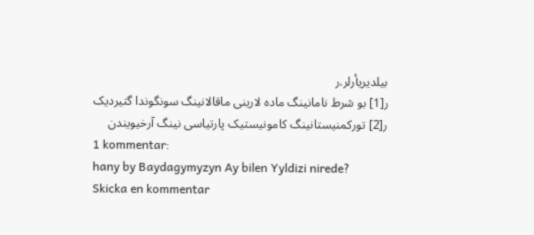بيلديريأرلر.ر
ر[1] بو شرط نامانینگ ماده لارینی ماقالانینگ سونگوندا گتیردیک
ر[2] تورکمنیستانینگ کامونیستیک پارتیاسی نینگ آرخیویندن
1 kommentar:
hany by Baydagymyzyn Ay bilen Yyldizi nirede?
Skicka en kommentar